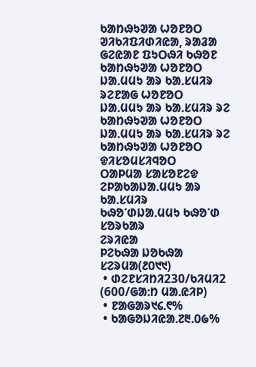ᱠᱟᱴᱷᱩᱣᱟ ᱦᱚᱱᱚᱛ
ᱣᱤᱠᱤᱯᱤᱰᱤᱭᱟ, ᱨᱟᱲᱟ ᱜᱮᱭᱟᱱ ᱯᱩᱛᱷᱤ ᱠᱷᱚᱱ
ᱠᱟᱴᱷᱩᱣᱟ ᱦᱚᱱᱚᱛ
ᱡᱟᱹᱢᱢᱩ ᱟᱨ ᱠᱟᱹᱥᱢᱤᱨ ᱨᱮᱱᱟᱜ ᱦᱚᱱᱚᱛ
ᱡᱟᱹᱢᱢᱩ ᱟᱨ ᱠᱟᱹᱥᱢᱤᱨ ᱨᱮ ᱠᱟᱴᱷᱩᱣᱟ ᱦᱚᱱᱚᱛ
ᱡᱟᱹᱢᱢᱩ ᱟᱨ ᱠᱟᱹᱥᱢᱤᱨ ᱨᱮ ᱠᱟᱴᱷᱩᱣᱟ ᱦᱚᱱᱚᱛ
ᱫᱤᱥᱚᱢᱥᱤᱧᱚᱛ
ᱛᱟᱞᱢᱟ ᱥᱟᱥᱚᱱᱮᱫ ᱮᱞᱟᱠᱟᱡᱟᱹᱢᱢᱩ ᱟᱨ ᱠᱟᱹᱥᱢᱤᱨ
ᱠᱷᱚᱸᱰᱡᱟᱹᱢᱢᱩ ᱠᱷᱚᱸᱰ
ᱥᱚᱨᱠᱟᱨ
ᱮᱨᱤᱭᱟ
ᱞᱮᱠᱷᱟ ᱡᱚᱠᱷᱟ ᱥᱮᱨᱢᱟ(᱒᱐᱑᱑)
 • ᱰᱮᱱᱥᱤᱴᱤ230/ᱠᱤᱢᱤ2 (600/ᱜᱟᱺᱴ ᱢᱟᱹᱭᱤᱞ)
 • ᱱᱟᱜᱟᱨ᱑᱔.᱖%
 • ᱠᱟᱜᱚᱡᱤᱭᱟᱹ᱗᱓.᱐᱙%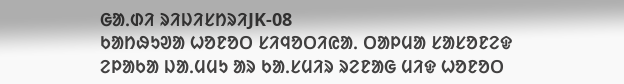ᱜᱟᱹᱰᱤ ᱨᱤᱡᱤᱥᱴᱨᱤJK-08
ᱠᱟᱴᱷᱩᱣᱟ ᱦᱚᱱᱚᱛ ᱥᱤᱧᱚᱛᱤᱭᱟᱹ ᱛᱟᱞᱢᱟ ᱥᱟᱥᱚᱱᱮᱫ ᱮᱞᱟᱠᱟ ᱡᱟᱹᱢᱢᱩ ᱟᱨ ᱠᱟᱹᱥᱢᱤᱨ ᱨᱮᱱᱟᱜ ᱢᱤᱫ ᱦᱚᱱᱚᱛ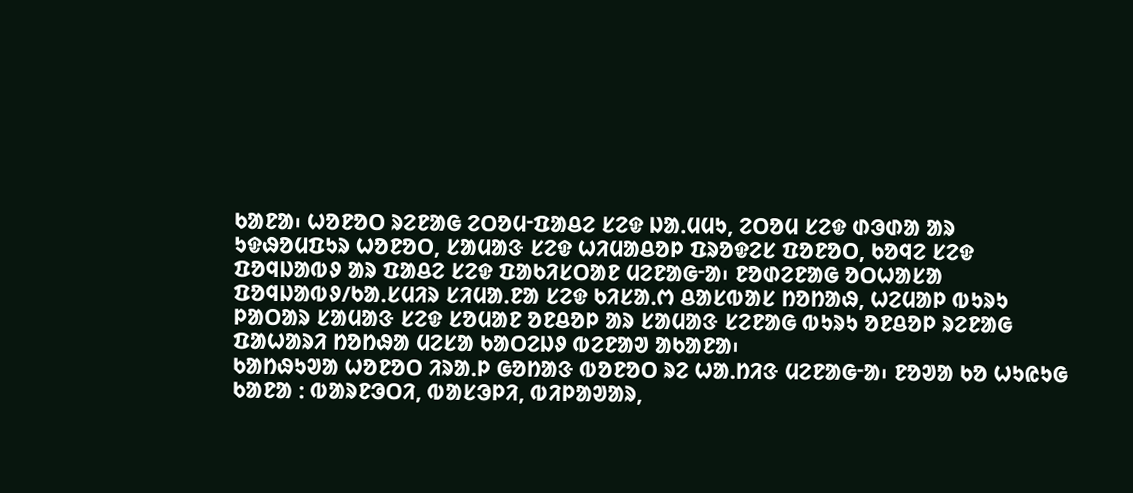ᱠᱟᱱᱟ᱾ ᱦᱚᱱᱚᱛ ᱨᱮᱱᱟᱜ ᱮᱛᱚᱢᱼᱯᱟᱪᱮ ᱥᱮᱫ ᱡᱟᱹᱢᱢᱩ, ᱮᱛᱚᱢ ᱥᱮᱫ ᱰᱳᱰᱟ ᱟᱨ ᱩᱫᱷᱚᱢᱯᱩᱨ ᱦᱚᱱᱚᱛ, ᱥᱟᱢᱟᱝ ᱥᱮᱫ ᱦᱤᱢᱟᱪᱚᱞ ᱯᱨᱚᱫᱮᱥ ᱯᱚᱱᱚᱛ, ᱠᱚᱧᱮ ᱥᱮᱫ ᱯᱚᱧᱡᱟᱵᱽ ᱟᱨ ᱯᱟᱪᱮ ᱥᱮᱫ ᱯᱟᱠᱤᱥᱛᱟᱱ ᱢᱮᱱᱟᱜᱼᱟ᱾ ᱱᱚᱰᱮᱱᱟᱜ ᱚᱛᱦᱟᱥᱟ ᱯᱚᱧᱡᱟᱵᱽ/ᱠᱟᱹᱥᱢᱤᱨ ᱥᱤᱢᱟᱹᱱᱟ ᱥᱮᱫ ᱠᱤᱥᱟᱹᱬ ᱪᱟᱥᱵᱟᱥ ᱴᱚᱴᱟᱷ, ᱦᱮᱢᱟᱞ ᱵᱩᱨᱩ ᱞᱟᱛᱟᱨ ᱥᱟᱢᱟᱝ ᱥᱮᱫ ᱥᱚᱢᱟᱱ ᱚᱱᱪᱚᱞ ᱟᱨ ᱥᱟᱢᱟᱝ ᱥᱮᱱᱟᱜ ᱵᱩᱨᱩ ᱚᱱᱪᱚᱞ ᱨᱮᱱᱟᱜ ᱯᱟᱦᱟᱨᱤ ᱴᱚᱴᱷᱟ ᱢᱮᱥᱟ ᱠᱟᱛᱮᱡᱽ ᱵᱮᱱᱟᱣ ᱟᱠᱟᱱᱟ᱾
ᱠᱟᱴᱷᱩᱣᱟ ᱦᱚᱱᱚᱛ ᱤᱨᱟᱹᱞ ᱜᱚᱴᱟᱝ ᱵᱚᱱᱚᱛ ᱨᱮ ᱦᱟᱹᱴᱤᱝ ᱢᱮᱱᱟᱜᱼᱟ᱾ ᱱᱚᱣᱟ ᱠᱚ ᱦᱩᱭᱩᱜ ᱠᱟᱱᱟ ᱺ ᱵᱟᱨᱱᱳᱛᱤ, ᱵᱟᱥᱳᱞᱤ, ᱵᱤᱞᱟᱣᱟᱨ,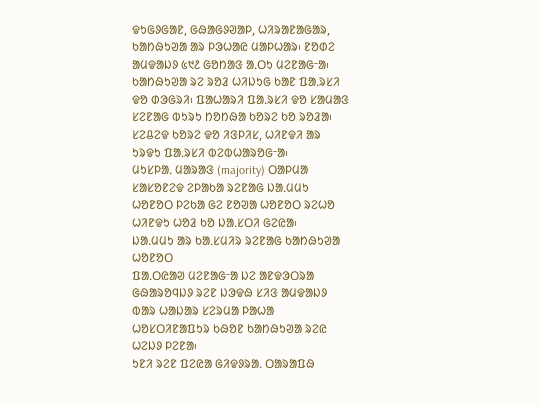ᱫᱩᱜᱽᱜᱟᱱ, ᱜᱷᱟᱜᱽᱣᱟᱞ, ᱦᱤᱨᱟᱱᱟᱜᱟᱨ, ᱠᱟᱴᱷᱩᱣᱟ ᱟᱨ ᱞᱳᱦᱟᱭ ᱢᱟᱞᱦᱟᱨ᱾ ᱱᱚᱰᱮ ᱟᱢᱫᱟᱡᱽ ᱕᱑᱒ ᱜᱚᱴᱟᱝ ᱟᱹᱛᱩ ᱢᱮᱱᱟᱜᱼᱟ᱾
ᱠᱟᱴᱷᱩᱣᱟ ᱨᱮ ᱨᱚᱲ ᱦᱤᱡᱩᱜ ᱠᱟᱱ ᱯᱟᱹᱨᱥᱤ ᱫᱚ ᱰᱳᱜᱨᱤ᱾ ᱯᱟᱦᱟᱨᱤ ᱯᱟᱹᱨᱥᱤ ᱫᱚ ᱥᱟᱢᱟᱝ ᱥᱮᱱᱟᱜ ᱵᱩᱨᱩ ᱴᱚᱴᱷᱟ ᱠᱚᱨᱮ ᱠᱚ ᱨᱚᱲᱟ᱾ ᱥᱮᱪᱮᱫ ᱠᱚᱨᱮ ᱫᱚ ᱤᱝᱞᱤᱥ, ᱦᱤᱱᱫᱤ ᱟᱨ ᱩᱨᱫᱩ ᱯᱟᱹᱨᱥᱤ ᱵᱮᱵᱦᱟᱨᱚᱜᱼᱟ᱾
ᱢᱩᱥᱞᱟᱹ ᱢᱟᱨᱟᱝ (majority) ᱛᱟᱞᱢᱟ ᱥᱟᱥᱚᱱᱮᱫ ᱮᱞᱟᱠᱟ ᱨᱮᱱᱟᱜ ᱡᱟᱹᱢᱢᱩ ᱦᱚᱱᱚᱛ ᱞᱮᱠᱟ ᱜᱮ ᱱᱚᱣᱟ ᱦᱚᱱᱚᱛ ᱨᱮᱦᱚ ᱦᱤᱱᱫᱩ ᱦᱚᱲ ᱠᱚ ᱡᱟᱹᱥᱛᱤ ᱜᱮᱭᱟ᱾
ᱡᱟᱹᱢᱢᱩ ᱟᱨ ᱠᱟᱹᱥᱢᱤᱨ ᱨᱮᱱᱟᱜ ᱠᱟᱴᱷᱩᱣᱟ ᱦᱚᱱᱚᱛ
ᱯᱟᱹᱛᱭᱟᱣ ᱢᱮᱱᱟᱜᱼᱟ ᱡᱮ ᱟᱱᱫᱳᱛᱨᱟ ᱜᱷᱟᱨᱚᱧᱡᱽ ᱨᱮᱱ ᱡᱳᱫᱷ ᱥᱤᱝ ᱟᱢᱫᱟᱡᱽ ᱵᱟᱨ ᱦᱟᱡᱟᱨ ᱥᱮᱨᱢᱟ ᱞᱟᱦᱟ ᱦᱚᱥᱛᱤᱱᱟᱯᱩᱨ ᱠᱷᱚᱱ ᱠᱟᱴᱷᱩᱣᱟ ᱨᱮᱭ ᱦᱮᱡᱽ ᱞᱮᱱᱟ᱾
ᱩᱱᱤ ᱨᱮᱱ ᱯᱮᱭᱟ ᱜᱤᱫᱽᱨᱟᱹ ᱛᱟᱨᱟᱯᱷ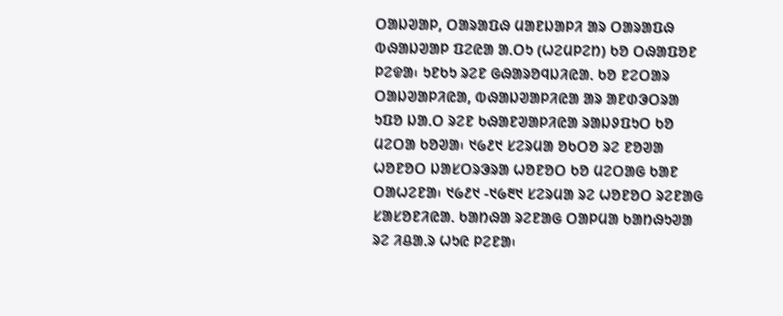ᱛᱟᱡᱣᱟᱞ, ᱛᱟᱨᱟᱯᱷ ᱢᱟᱱᱡᱟᱞᱤ ᱟᱨ ᱛᱟᱨᱟᱯᱷ ᱵᱷᱟᱡᱣᱟᱞ ᱯᱮᱭᱟ ᱟᱹᱛᱩ (ᱦᱮᱢᱞᱮᱴ) ᱠᱚ ᱛᱷᱟᱯᱚᱱ ᱞᱮᱫᱟ᱾ ᱩᱱᱠᱩ ᱨᱮᱱ ᱜᱷᱟᱨᱚᱧᱡᱤᱭᱟᱹ ᱠᱚ ᱱᱮᱛᱟᱨ ᱛᱟᱡᱣᱟᱞᱤᱭᱟ, ᱵᱷᱟᱡᱣᱟᱞᱤᱭᱟ ᱟᱨ ᱟᱱᱰᱳᱛᱨᱟ ᱩᱯᱚ ᱡᱟᱹᱛ ᱨᱮᱱ ᱠᱷᱟᱱᱣᱟᱞᱤᱭᱟ ᱨᱟᱡᱽᱯᱩᱛ ᱠᱚ ᱢᱮᱛᱟ ᱠᱚᱣᱟ᱾ ᱑᱙᱒᱑ ᱥᱮᱨᱢᱟ ᱚᱠᱛᱚ ᱨᱮ ᱱᱚᱣᱟ ᱦᱚᱱᱚᱛ ᱡᱟᱥᱛᱨᱳᱨᱟ ᱦᱚᱱᱚᱛ ᱠᱚ ᱢᱮᱛᱟᱜ ᱠᱟᱱ ᱛᱟᱦᱮᱱᱟ᱾ ᱑᱙᱒᱑ -᱑᱙᱓᱑ ᱥᱮᱨᱢᱟ ᱨᱮ ᱦᱚᱱᱚᱛ ᱨᱮᱱᱟᱜ ᱥᱟᱥᱚᱱᱤᱭᱟᱹ ᱠᱟᱴᱷᱟ ᱨᱮᱱᱟᱜ ᱛᱟᱞᱢᱟ ᱠᱟᱴᱷᱩᱣᱟ ᱨᱮ ᱤᱪᱟᱹᱨ ᱦᱩᱭ ᱞᱮᱱᱟ᱾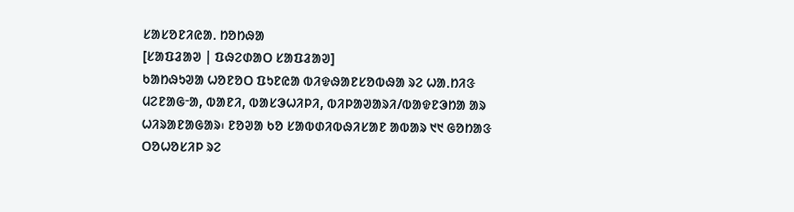ᱥᱟᱥᱚᱱᱤᱭᱟᱹ ᱴᱚᱴᱷᱟ
[ᱥᱟᱯᱲᱟᱣ | ᱯᱷᱮᱰᱟᱛ ᱥᱟᱯᱲᱟᱣ]
ᱠᱟᱴᱷᱩᱣᱟ ᱦᱚᱱᱚᱛ ᱯᱩᱱᱭᱟ ᱵᱤᱫᱷᱟᱱᱥᱚᱵᱷᱟ ᱨᱮ ᱦᱟᱹᱴᱤᱝ ᱢᱮᱱᱟᱜᱼᱟ, ᱵᱟᱱᱤ, ᱵᱟᱥᱳᱦᱤᱞᱤ, ᱵᱤᱞᱟᱣᱟᱨᱤ/ᱵᱟᱫᱱᱳᱴᱟ ᱟᱨ ᱦᱤᱨᱟᱱᱟᱜᱟᱨ᱾ ᱱᱚᱣᱟ ᱠᱚ ᱥᱟᱵᱰᱤᱵᱷᱤᱥᱟᱱ ᱟᱵᱟᱨ ᱑᱑ ᱜᱚᱴᱟᱝ ᱛᱚᱦᱚᱥᱤᱞ ᱨᱮ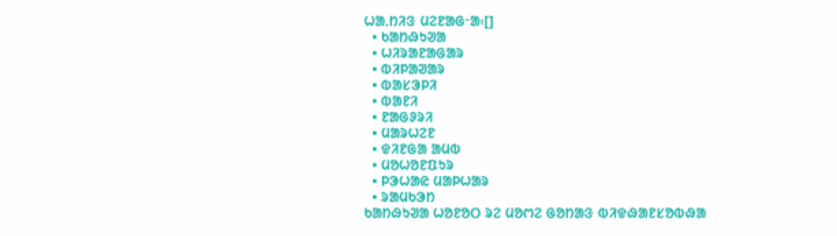ᱦᱟᱹᱴᱤᱝ ᱢᱮᱱᱟᱜᱼᱟ᱾[]
  • ᱠᱟᱴᱷᱩᱣᱟ
  • ᱦᱤᱨᱟᱱᱟᱜᱟᱨ
  • ᱵᱤᱞᱟᱣᱟᱨ
  • ᱵᱟᱥᱳᱞᱤ
  • ᱵᱟᱱᱤ
  • ᱱᱟᱜᱽᱨᱤ
  • ᱢᱟᱨᱦᱮᱱ
  • ᱫᱤᱱᱜᱟ ᱟᱢᱵ
  • ᱢᱚᱦᱚᱱᱯᱩᱨ
  • ᱞᱳᱦᱟᱭ ᱢᱟᱞᱦᱟᱨ
  • ᱨᱟᱢᱠᱳᱴ
ᱠᱟᱴᱷᱩᱣᱟ ᱦᱚᱱᱚᱛ ᱨᱮ ᱢᱚᱬᱮ ᱜᱚᱴᱟᱝ ᱵᱤᱫᱷᱟᱱᱥᱚᱵᱷᱟ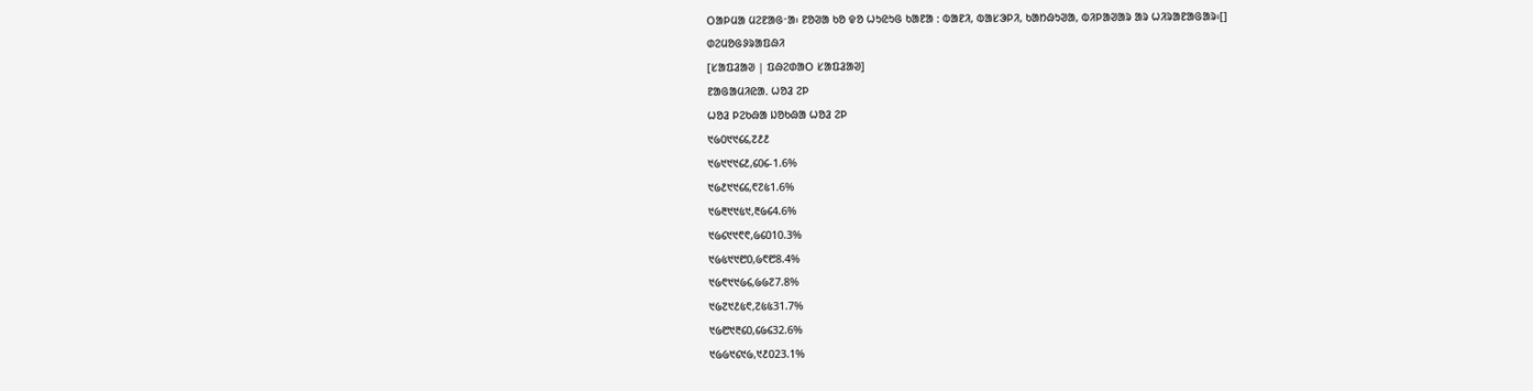ᱛᱟᱞᱢᱟ ᱢᱮᱱᱟᱜᱼᱟ᱾ ᱱᱚᱣᱟ ᱠᱚ ᱫᱚ ᱦᱩᱭᱩᱜ ᱠᱟᱱᱟ ᱺ ᱵᱟᱱᱤ, ᱵᱟᱥᱳᱞᱤ, ᱠᱟᱴᱷᱩᱣᱟ, ᱵᱤᱞᱟᱣᱟᱨ ᱟᱨ ᱦᱤᱨᱟᱱᱟᱜᱟᱨ᱾[]
ᱰᱮᱢᱚᱜᱽᱨᱟᱯᱷᱤ
[ᱥᱟᱯᱲᱟᱣ | ᱯᱷᱮᱰᱟᱛ ᱥᱟᱯᱲᱟᱣ]
ᱱᱟᱜᱟᱢᱤᱭᱟᱹ ᱦᱚᱲ ᱮᱞ
ᱦᱚᱲ ᱞᱮᱠᱷᱟ ᱡᱚᱠᱷᱟ ᱦᱚᱲ ᱮᱞ
᱑᱙᱐᱑᱑᱔᱔,᱗᱒᱒
᱑᱙᱑᱑᱑᱔᱒,᱔᱐᱔-1.6%
᱑᱙᱒᱑᱑᱔᱔,᱖᱗᱕1.6%
᱑᱙᱓᱑᱑᱕᱑,᱓᱙᱔4.6%
᱑᱙᱔᱑᱑᱖᱖,᱙᱔᱐10.3%
᱑᱙᱕᱑᱑᱘᱐,᱙᱖᱘8.4%
᱑᱙᱖᱑᱑᱙᱔,᱙᱙᱗7.8%
᱑᱙᱗᱑᱒᱕᱖,᱗᱕᱕31.7%
᱑᱙᱘᱑᱓᱔᱐,᱔᱙᱔32.6%
᱑᱙᱙᱑᱔᱑᱙,᱑᱒᱐23.1%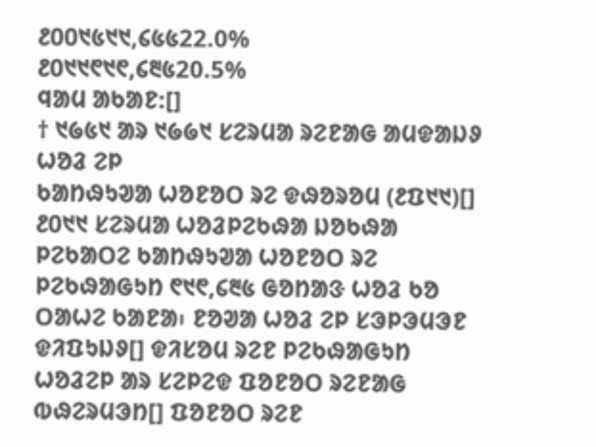᱒᱐᱐᱑᱕᱑᱑,᱔᱕᱕22.0%
᱒᱐᱑᱑᱖᱑᱖,᱔᱓᱕20.5%
ᱧᱟᱢ ᱟᱠᱟᱱ:[]
† ᱑᱙᱕᱑ ᱟᱨ ᱑᱙᱙᱑ ᱥᱮᱨᱢᱟ ᱨᱮᱱᱟᱜ ᱟᱢᱫᱟᱡᱽ ᱦᱚᱲ ᱮᱞ
ᱠᱟᱴᱷᱩᱣᱟ ᱦᱚᱱᱚᱛ ᱨᱮ ᱫᱷᱚᱨᱚᱢ (᱒ᱯ᱑᱑)[]
᱒᱐᱑᱑ ᱥᱮᱨᱢᱟ ᱦᱚᱲᱞᱮᱠᱷᱟ ᱡᱚᱠᱷᱟ ᱞᱮᱠᱟᱛᱮ ᱠᱟᱴᱷᱩᱣᱟ ᱦᱚᱱᱚᱛ ᱨᱮ ᱞᱮᱠᱷᱟᱜᱩᱴ ᱖᱑᱖,᱔᱓᱕ ᱜᱚᱴᱟᱝ ᱦᱚᱲ ᱠᱚ ᱛᱟᱦᱮ ᱠᱟᱱᱟ᱾ ᱱᱚᱣᱟ ᱦᱚᱲ ᱮᱞ ᱥᱳᱞᱳᱢᱳᱱ ᱫᱤᱯᱩᱡᱽ[] ᱫᱤᱥᱚᱢ ᱨᱮᱱ ᱞᱮᱠᱷᱟᱜᱩᱴ ᱦᱚᱲᱮᱞ ᱟᱨ ᱥᱮᱞᱮᱫ ᱯᱚᱱᱚᱛ ᱨᱮᱱᱟᱜ ᱵᱷᱮᱨᱢᱳᱴ[] ᱯᱚᱱᱚᱛ ᱨᱮᱱ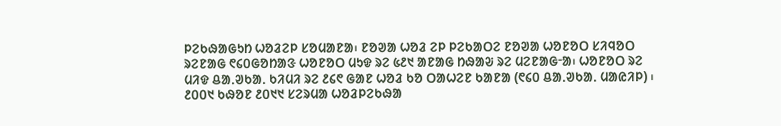ᱞᱮᱠᱷᱟᱜᱩᱴ ᱦᱚᱲᱮᱞ ᱥᱚᱢᱟᱱᱟ᱾ ᱱᱚᱣᱟ ᱦᱚᱲ ᱮᱞ ᱞᱮᱠᱟᱛᱮ ᱱᱚᱣᱟ ᱦᱚᱱᱚᱛ ᱥᱤᱧᱚᱛ ᱨᱮᱱᱟᱜ ᱖᱔᱐ᱜᱚᱴᱟᱝ ᱦᱚᱱᱚᱛ ᱢᱩᱫ ᱨᱮ ᱕᱒᱑ ᱟᱱᱟᱜ ᱴᱷᱟᱶ ᱨᱮ ᱢᱮᱱᱟᱜᱼᱟ᱾ ᱦᱚᱱᱚᱛ ᱨᱮ ᱢᱤᱫ ᱪᱟᱹᱣᱠᱟᱹ ᱠᱤᱢᱤ ᱨᱮ ᱒᱔᱖ ᱜᱟᱱ ᱦᱚᱲ ᱠᱚ ᱛᱟᱦᱮᱱ ᱠᱟᱱᱟ (᱖᱔᱐ ᱪᱟᱹᱣᱠᱟᱹ ᱢᱟᱭᱤᱞ) ᱾ ᱒᱐᱐᱑ ᱠᱷᱚᱱ ᱒᱐᱑᱑ ᱥᱮᱨᱢᱟ ᱦᱚᱲᱞᱮᱠᱷᱟ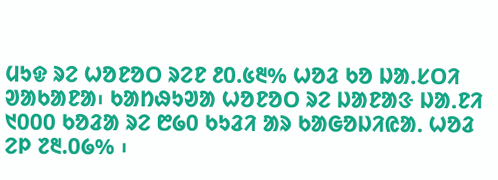ᱢᱩᱫ ᱨᱮ ᱦᱚᱱᱚᱛ ᱨᱮᱱ ᱒᱐.᱕᱓% ᱦᱚᱲ ᱠᱚ ᱡᱟᱹᱥᱛᱤ ᱣᱟᱠᱟᱱᱟ᱾ ᱠᱟᱴᱷᱩᱣᱟ ᱦᱚᱱᱚᱛ ᱨᱮ ᱡᱟᱱᱟᱝ ᱡᱟᱹᱱᱤ ᱑᱐᱐᱐ ᱠᱚᱲᱟ ᱨᱮ ᱘᱙᱐ ᱠᱩᱲᱤ ᱟᱨ ᱠᱟᱜᱚᱡᱤᱭᱟᱹ ᱦᱚᱲ ᱮᱞ ᱗᱓.᱐᱙% ᱾